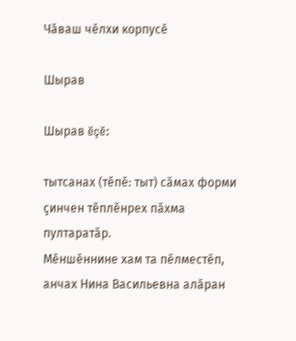Чӑваш чӗлхи корпусӗ

Шырав

Шырав ĕçĕ:

тытсанах (тĕпĕ: тыт) сăмах форми çинчен тĕплĕнрех пăхма пултаратăр.
Мӗншӗннине хам та пӗлместӗп, анчах Нина Васильевна алӑран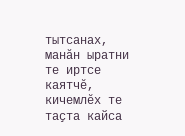тытсанах, манӑн ыратни те иртсе каятчӗ, кичемлӗх те таҫта кайса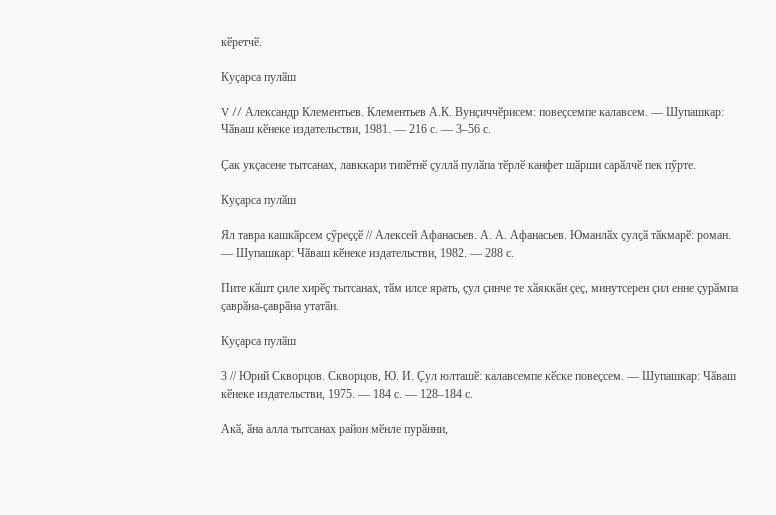кӗретчӗ.

Куҫарса пулӑш

V // Александр Клементьев. Клементьев А.К. Вунҫиччӗрисем: повеҫсемпе калавсем. — Шупашкар: Чӑваш кӗнеке издательстви, 1981. — 216 с. — 3–56 с.

Ҫак укҫасене тытсанах, лавккари типӗтнӗ ҫуллӑ пулӑпа тӗрлӗ канфет шӑрши сарӑлчӗ пек пӳрте.

Куҫарса пулӑш

Ял тавра кашкӑрсем ҫӳреҫҫӗ // Алексей Афанасьев. А. А. Афанасьев. Юманлӑх ҫулҫӑ тӑкмарӗ: роман. — Шупашкар: Чӑваш кӗнеке издательстви, 1982. — 288 с.

Пите кӑшт ҫиле хирӗҫ тытсанах, тӑм илсе ярать, ҫул ҫинче те хӑяккӑн ҫеҫ, минутсерен ҫил енне ҫурӑмпа ҫаврӑна-ҫаврӑна утатӑн.

Куҫарса пулӑш

3 // Юрий Скворцов. Скворцов, Ю. И. Ҫул юлташӗ: калавсемпе кӗске повеҫсем. — Шупашкар: Чӑваш кӗнеке издательстви, 1975. — 184 с. — 128–184 с.

Акӑ, ӑна алла тытсанах район мӗнле пурӑнни,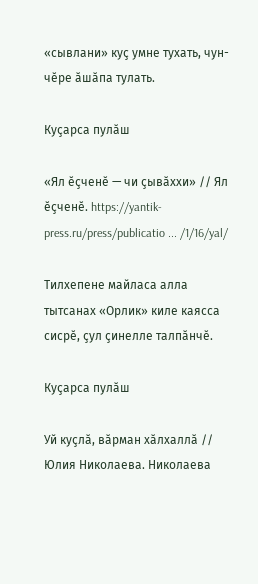«сывлани» куҫ умне тухать, чун-чӗре ӑшӑпа тулать.

Куҫарса пулӑш

«Ял ӗҫченӗ — чи ҫывӑххи» // Ял ӗҫченӗ. https://yantik-press.ru/press/publicatio ... /1/16/yal/

Тилхепене майласа алла тытсанах «Орлик» киле каясса сисрӗ, ҫул ҫинелле талпӑнчӗ.

Куҫарса пулӑш

Уй куҫлӑ, вӑрман хӑлхаллӑ // Юлия Николаева. Николаева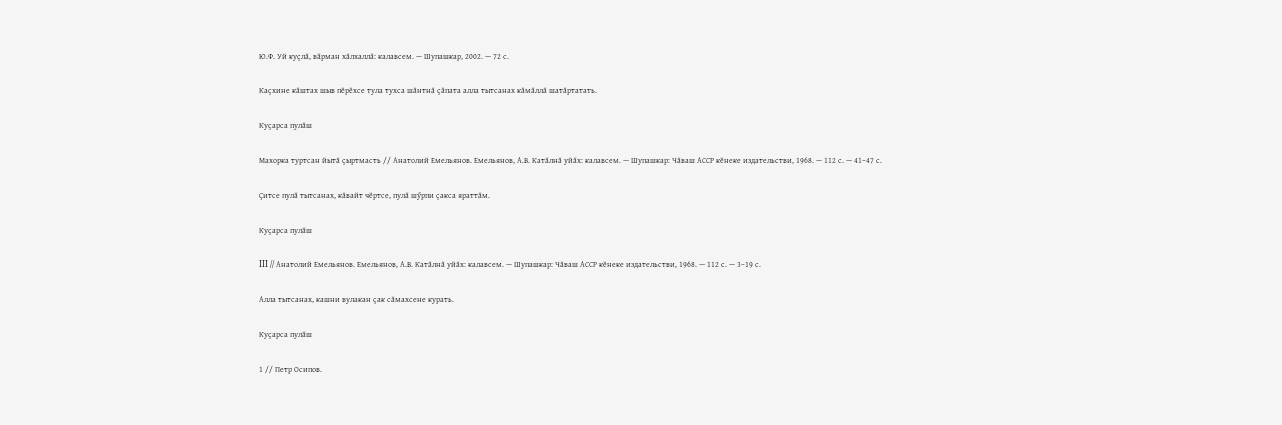Ю.Ф. Уй куҫлӑ, вӑрман хӑлхаллӑ: калавсем. — Шупашкар, 2002. — 72 с.

Каҫхине кӑштах шыв пӗрӗхсе тула тухса шӑнтнӑ ҫӑпата алла тытсанах кӑмӑллӑ шатӑртатать.

Куҫарса пулӑш

Махорка туртсан йытӑ ҫыртмасть // Анатолий Емельянов. Емельянов, А.В. Катӑлнӑ уйӑх: калавсем. — Шупашкар: Чӑваш АССР кӗнеке издательстви, 1968. — 112 с. — 41–47 с.

Ҫитсе пулӑ тытсанах, кӑвайт чӗртсе, пулӑ шӳрпи ҫакса яраттӑм.

Куҫарса пулӑш

III // Анатолий Емельянов. Емельянов, А.В. Катӑлнӑ уйӑх: калавсем. — Шупашкар: Чӑваш АССР кӗнеке издательстви, 1968. — 112 с. — 3–19 с.

Алла тытсанах, кашни вулакан ҫак сӑмахсене курать.

Куҫарса пулӑш

1 // Петр Осипов.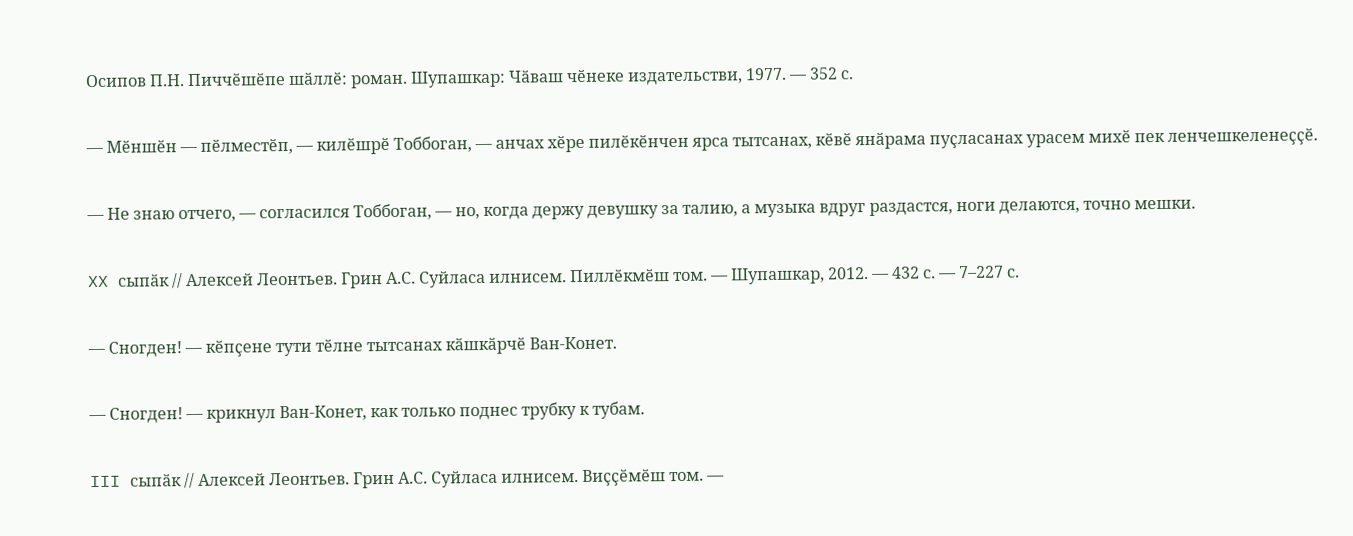Осипов П.Н. Пиччӗшӗпе шӑллӗ: роман. Шупашкар: Чӑваш чӗнеке издательстви, 1977. — 352 с.

— Мӗншӗн — пӗлместӗп, — килӗшрӗ Тоббоган, — анчах хӗре пилӗкӗнчен ярса тытсанах, кӗвӗ янӑрама пуҫласанах урасем михӗ пек ленчешкеленеҫҫӗ.

— Не знаю отчего, — согласился Тоббоган, — но, когда держу девушку за талию, а музыка вдруг раздастся, ноги делаются, точно мешки.

XX сыпӑк // Алексей Леонтьев. Грин А.С. Суйласа илнисем. Пиллӗкмӗш том. — Шупашкар, 2012. — 432 с. — 7–227 с.

— Сногден! — кӗпҫене тути тӗлне тытсанах кӑшкӑрчӗ Ван-Конет.

— Сногден! — крикнул Ван-Конет, как только поднес трубку к тубам.

III сыпӑк // Алексей Леонтьев. Грин А.С. Суйласа илнисем. Виҫҫӗмӗш том. —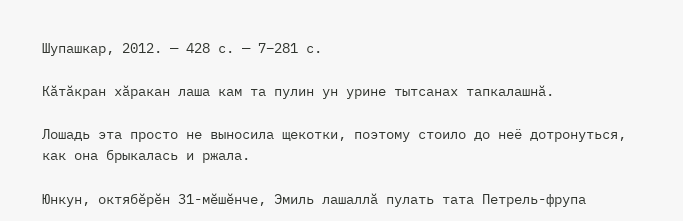Шупашкар, 2012. — 428 с. — 7–281 с.

Кӑтӑкран хӑракан лаша кам та пулин ун урине тытсанах тапкалашнӑ.

Лошадь эта просто не выносила щекотки, поэтому стоило до неё дотронуться, как она брыкалась и ржала.

Юнкун, октябӗрӗн 31-мӗшӗнче, Эмиль лашаллӑ пулать тата Петрель-фрупа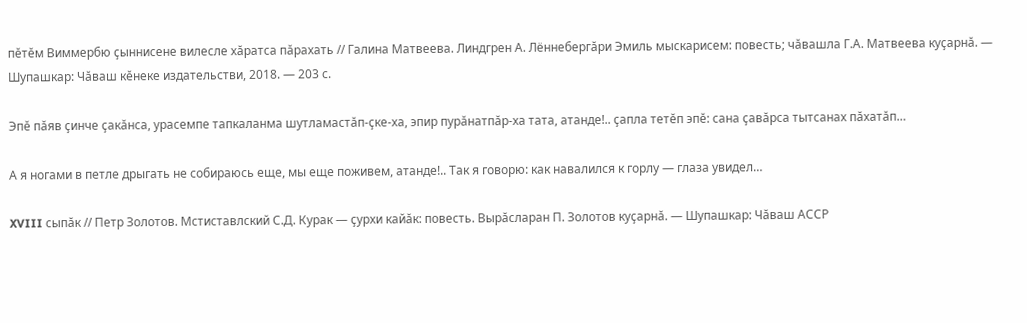пӗтӗм Виммербю ҫыннисене вилесле хӑратса пӑрахать // Галина Матвеева. Линдгрен А. Лённебергӑри Эмиль мыскарисем: повесть; чӑвашла Г.А. Матвеева куҫарнӑ. — Шупашкар: Чӑваш кӗнеке издательстви, 2018. — 203 с.

Эпӗ пӑяв ҫинче ҫакӑнса, урасемпе тапкаланма шутламастӑп-ҫке-ха, эпир пурӑнатпӑр-ха тата, атанде!.. ҫапла тетӗп эпӗ: сана ҫавӑрса тытсанах пӑхатӑп…

А я ногами в петле дрыгать не собираюсь еще, мы еще поживем, атанде!.. Так я говорю: как навалился к горлу — глаза увидел…

XVIII сыпӑк // Петр Золотов. Мстиставлский С.Д. Курак — ҫурхи кайӑк: повесть. Вырӑсларан П. Золотов куҫарнӑ. — Шупашкар: Чӑваш АССР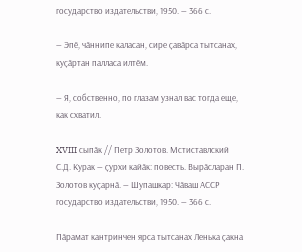государство издательстви, 1950. — 366 с.

— Эпӗ, чӑннипе каласан, сире ҫавӑрса тытсанах, куҫӑртан палласа илтӗм.

— Я, собственно, по глазам узнал вас тогда еще, как схватил.

XVIII сыпӑк // Петр Золотов. Мстиставлский С.Д. Курак — ҫурхи кайӑк: повесть. Вырӑсларан П. Золотов куҫарнӑ. — Шупашкар: Чӑваш АССР государство издательстви, 1950. — 366 с.

Пӑрамат кантринчен ярса тытсанах Ленька ҫакна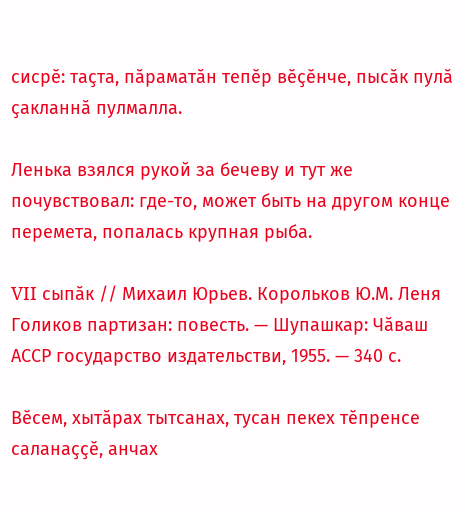сисрӗ: таҫта, пӑраматӑн тепӗр вӗҫӗнче, пысӑк пулӑ ҫакланнӑ пулмалла.

Ленька взялся рукой за бечеву и тут же почувствовал: где-то, может быть на другом конце перемета, попалась крупная рыба.

VII сыпӑк // Михаил Юрьев. Корольков Ю.М. Леня Голиков партизан: повесть. — Шупашкар: Чӑваш АССР государство издательстви, 1955. — 340 с.

Вӗсем, хытӑрах тытсанах, тусан пекех тӗпренсе саланаҫҫӗ, анчах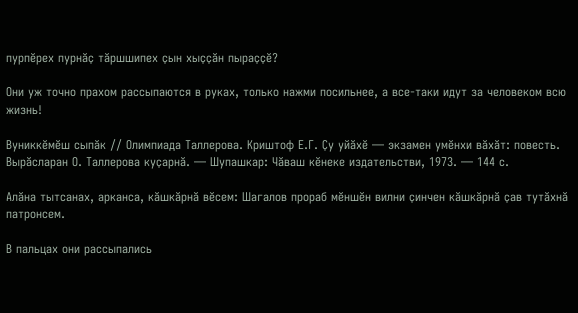пурпӗрех пурнӑҫ тӑршшипех ҫын хыҫҫӑн пыраҫҫӗ?

Они уж точно прахом рассыпаются в руках, только нажми посильнее, а все-таки идут за человеком всю жизнь!

Вуниккӗмӗш сыпӑк // Олимпиада Таллерова. Криштоф Е.Г. Ҫу уйӑхӗ — экзамен умӗнхи вӑхӑт: повесть. Вырӑсларан О. Таллерова куҫарнӑ. — Шупашкар: Чӑваш кӗнеке издательстви, 1973. — 144 с.

Алӑна тытсанах, арканса, кӑшкӑрнӑ вӗсем: Шагалов прораб мӗншӗн вилни ҫинчен кӑшкӑрнӑ ҫав тутӑхнӑ патронсем.

В пальцах они рассыпались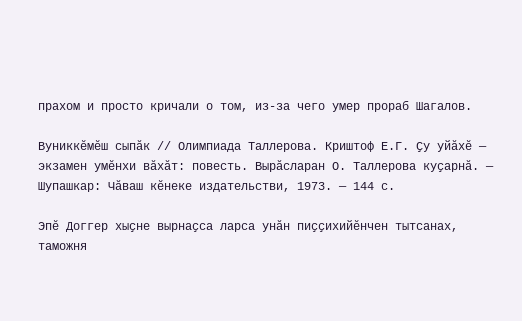прахом и просто кричали о том, из-за чего умер прораб Шагалов.

Вуниккӗмӗш сыпӑк // Олимпиада Таллерова. Криштоф Е.Г. Ҫу уйӑхӗ — экзамен умӗнхи вӑхӑт: повесть. Вырӑсларан О. Таллерова куҫарнӑ. — Шупашкар: Чӑваш кӗнеке издательстви, 1973. — 144 с.

Эпӗ Доггер хыҫне вырнаҫса ларса унӑн пиҫҫихийӗнчен тытсанах, таможня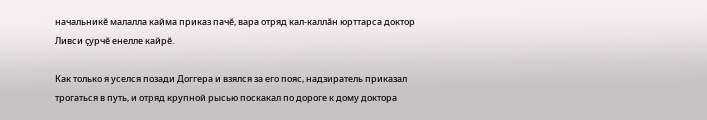начальникӗ малалла кайма приказ пачӗ, вара отряд кал-каллӑн юрттарса доктор Ливси ҫурчӗ енелле кайрӗ.

Как только я уселся позади Доггера и взялся за его пояс, надзиратель приказал трогаться в путь, и отряд крупной рысью поскакал по дороге к дому доктора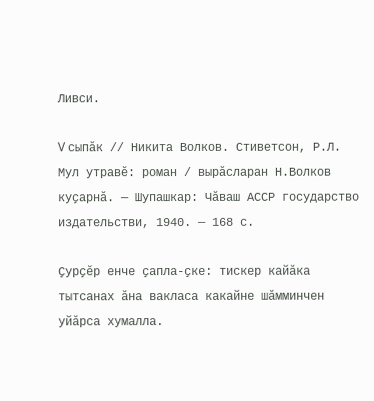Ливси.

V сыпӑк // Никита Волков. Стиветсон, Р.Л. Мул утравӗ: роман / вырӑсларан Н.Волков куҫарнӑ. — Шупашкар: Чӑваш АССР государство издательстви, 1940. — 168 с.

Ҫурҫӗр енче ҫапла-ҫке: тискер кайӑка тытсанах ӑна вакласа какайне шӑмминчен уйӑрса хумалла.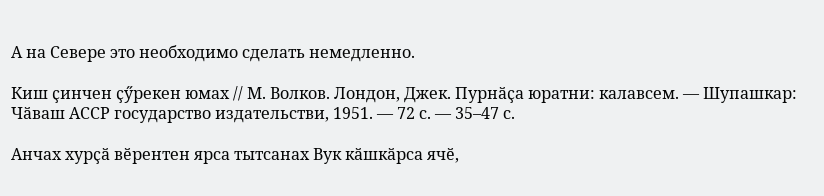А на Севере это необходимо сделать немедленно.

Киш ҫинчен ҫӳрекен юмах // М. Волков. Лондон, Джек. Пурнӑҫа юратни: калавсем. — Шупашкар: Чӑваш АССР государство издательстви, 1951. — 72 с. — 35–47 с.

Анчах хурҫӑ вӗрентен ярса тытсанах Вук кӑшкӑрса ячӗ,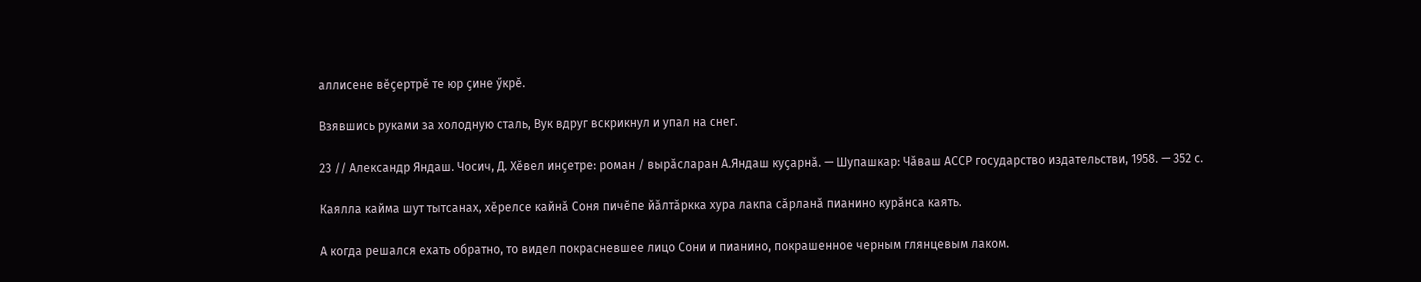аллисене вӗҫертрӗ те юр ҫине ӳкрӗ.

Взявшись руками за холодную сталь, Вук вдруг вскрикнул и упал на снег.

23 // Александр Яндаш. Чосич, Д. Хӗвел инҫетре: роман / вырӑсларан А.Яндаш куҫарнӑ. — Шупашкар: Чӑваш АССР государство издательстви, 1958. — 352 с.

Каялла кайма шут тытсанах, хӗрелсе кайнӑ Соня пичӗпе йӑлтӑркка хура лакпа сӑрланӑ пианино курӑнса каять.

А когда решался ехать обратно, то видел покрасневшее лицо Сони и пианино, покрашенное черным глянцевым лаком.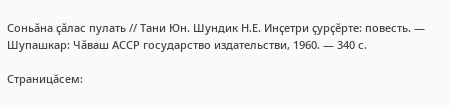Соньӑна ҫӑлас пулать // Тани Юн. Шундик Н.Е. Инҫетри ҫурҫӗрте: повесть. — Шупашкар: Чӑваш АССР государство издательстви, 1960. — 340 с.

Страницăсем: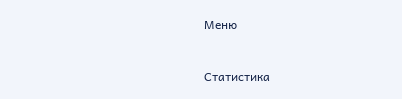Меню



Статистика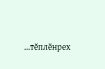...тĕплӗнрех